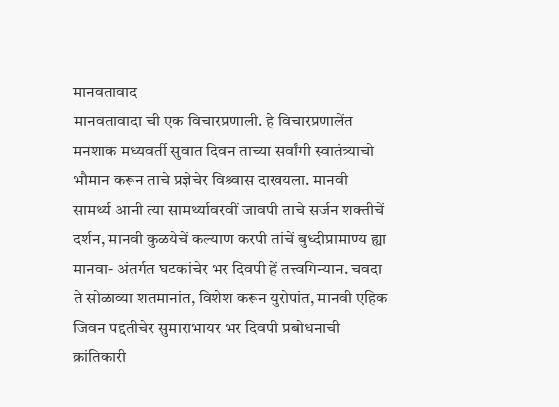मानवतावाद
मानवतावादा ची एक विचारप्रणाली. हे विचारप्रणालेंत मनशाक मध्यवर्ती सुवात दिवन ताच्या सर्वांगी स्वातंत्र्याचो भौमान करून ताचे प्रज्ञेचेर विश्र्वास दाखयला. मानवी सामर्थ्य आनी त्या सामर्थ्यावरवीं जावपी ताचे सर्जन शक्तीचें दर्शन, मानवी कुळयेचें कल्याण करपी तांचें बुध्दीप्रामाण्य ह्या मानवा- अंतर्गत घटकांचेर भर दिवपी हें तत्त्वगिन्यान. चवदा ते सोळाव्या शतमानांत, विशेश करून युरोपांत, मानवी एहिक जिवन पद्दतीचेर सुमाराभायर भर दिवपी प्रबोधनाची क्रांतिकारी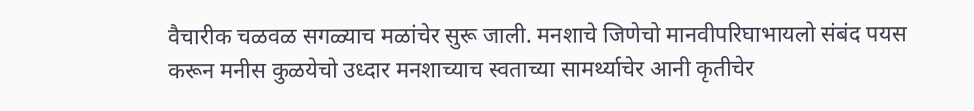वैचारीक चळवळ सगळ्याच मळांचेर सुरू जाली. मनशाचे जिणेचो मानवीपरिघाभायलो संबंद पयस करून मनीस कुळयेचो उध्दार मनशाच्याच स्वताच्या सामर्थ्याचेर आनी कृतीचेर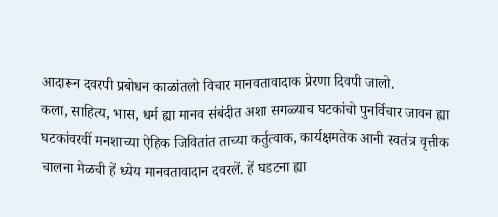आदारून दवरपी प्रबोधन काळांतलो विचार मानवतावादाक प्रेरणा दिवपी जालो.
कला, साहित्य, भास, धर्म ह्या मानव संबंदीत अशा सगळ्याच घटकांचो पुनर्विचार जावन ह्या घटकांवरवीं मनशाच्या ऐहिक जिवितांत ताच्या कर्तुत्वाक, कार्यक्षमतेक आनी स्वतंत्र वृत्तीक चालना मेळची हें ध्येय मानवतावादान दवरलें. हें घडटना ह्या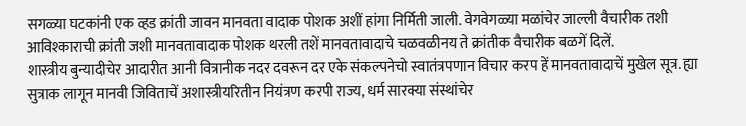सगळ्या घटकांनी एक व्हड क्रांती जावन मानवता वादाक पोशक अशीं हांगा निर्मिती जाली. वेगवेगळ्या मळांचेर जाल्ली वैचारीक तशी आविश्काराची क्रांती जशी मानवतावादाक पोशक थरली तशें मानवतावादाचे चळवळीनय ते क्रांतीक वैचारीक बळगें दिलें.
शास्त्रीय बुन्यादीचेर आदारीत आनी वित्रानीक नदर दवरून दर एके संकल्पनेचो स्वातंत्रपणान विचार करप हें मानवतावादाचें मुखेल सूत्र. ह्या सुत्राक लागून मानवी जिविताचें अशास्त्रीयरितीन नियंत्रण करपी राज्य, धर्म सारक्या संस्थांचेर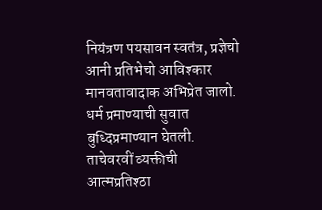नियंत्रण पयसावन स्वतंत्र, प्रज्ञेचो आनी प्रतिभेचो आविश्कार मानवतावादाक अभिप्रेत जालो. धर्म प्रमाण्याची सुवात बुध्दिप्रमाण्यान घेतली. ताचेवरवीं व्यक्तीची आत्मप्रतिश्ठा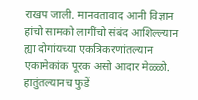राखप जाली. मानवतावाद आनी विज्ञान हांचो सामको लागींचो संबंद आशिल्ल्यान ह्या दोगांयच्या एकत्रिकरणांतल्यान एकामेकांक पूरक असो आदार मेळ्ळो. हातुंतल्यानच फुडें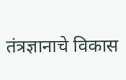तंत्रज्ञानाचे विकास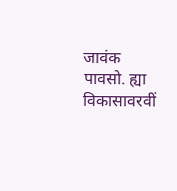जावंक पावसो. ह्या विकासावरवीं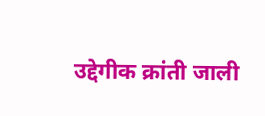उद्देगीक क्रांती जाली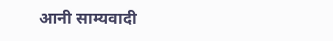आनी साम्यवादी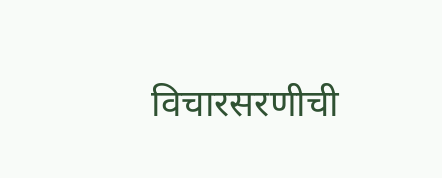विचारसरणीची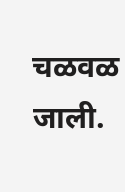चळवळ जाली.